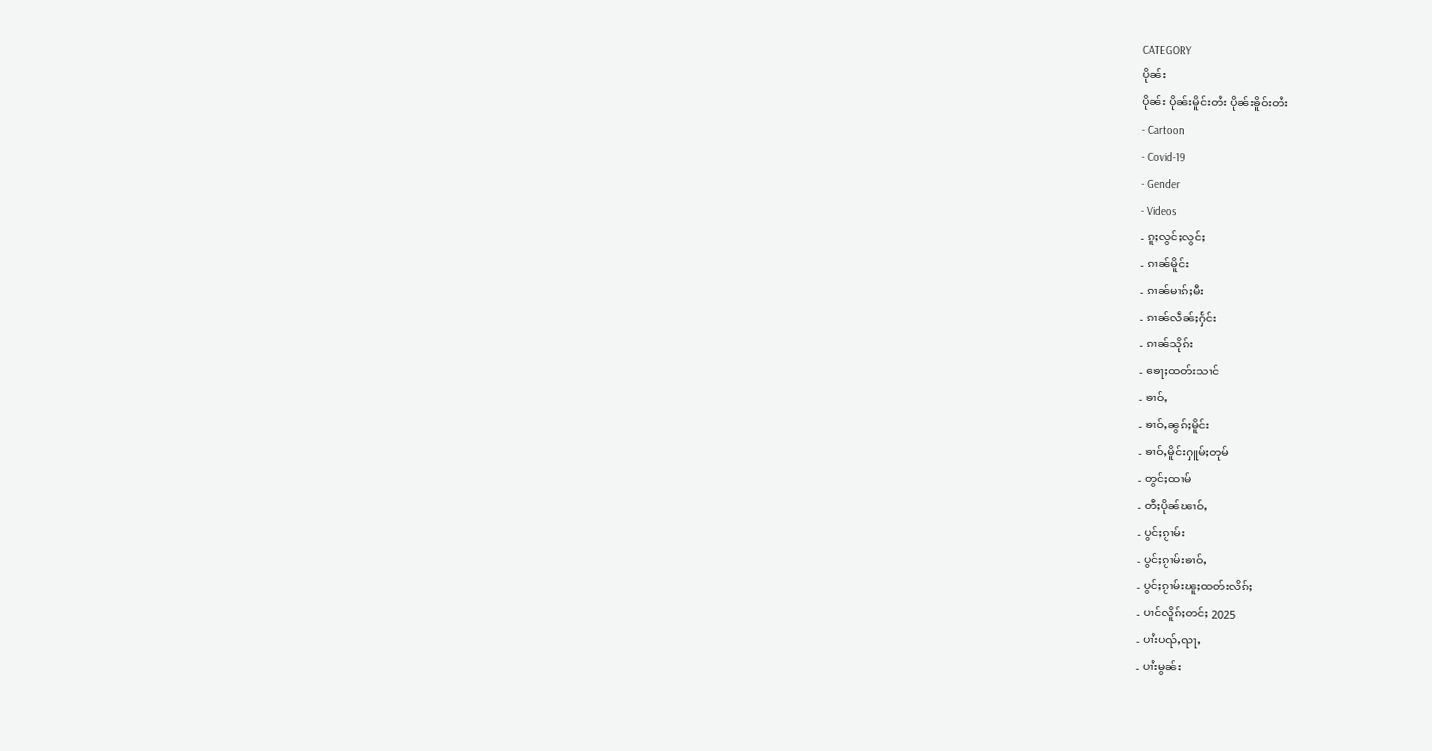CATEGORY
ပိုၼ်း
ပိုၼ်း ပိုၼ်းမိူင်းတႆး ပိုၼ်းၶိူဝ်းတႆး
- Cartoon
- Covid-19
- Gender
- Videos
- ၵူႈလွင်ႈလွင်ႈ
- ၵၢၼ်မိူင်း
- ၵၢၼ်မၢၵ်ႈမီး
- ၵၢၼ်လဵၼ်ႈႁႅင်း
- ၵၢၼ်သိုၵ်း
- ၶေႃႈထတ်းသၢင်
- ၶၢဝ်ႇ
- ၶၢဝ်ႇၼွၵ်ႈမိူင်း
- ၶၢဝ်ႇမိူင်းႁူမ်ႈတုမ်
- တွင်ႈထၢမ်
- တီႈပိုၼ်ၽၢဝ်ႇ
- ပွင်ႈၵႂၢမ်း
- ပွင်ႈၵႂၢမ်းၶၢဝ်ႇ
- ပွင်ႈၵႂၢမ်းၽူႈထတ်းလိၵ်ႈ
- ပၢင်လိူၵ်ႈတင်ႈ 2025
- ပၢႆးပၺ်ႇၺႃႇ
- ပၢႆးမွၼ်း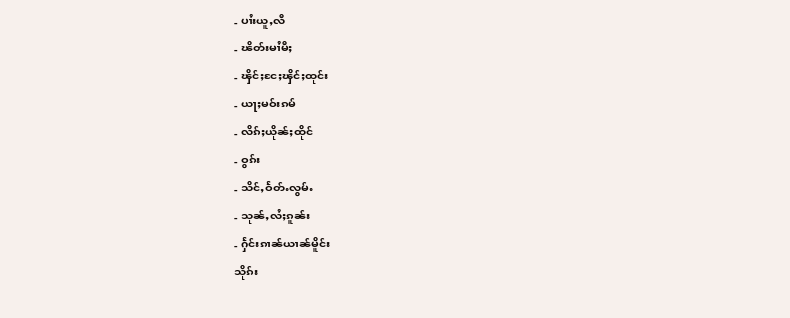- ပၢႆးယူႇလီ
- ၽိတ်းမၢႆမီႈ
- ၾိင်ႈငႄႈၾိင်ႈထုင်း
- ယႃႈမဝ်းၵမ်
- လိၵ်ႈယိုၼ်ႈထိုင်
- ဝွၵ်း
- သိင်ႇဝႅတ်ႉလွမ်ႉ
- သုၼ်ႇလႆႈၵူၼ်း
- ႁႅင်းၵၢၼ်ယၢၼ်မိူင်း
သိုၵ်း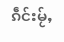ၵဵင်းမႂ်ႇ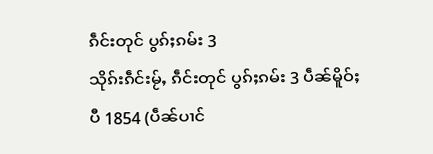ၵဵင်းတုင် ပွၵ်ႈၵမ်း 3
သိုၵ်းၵဵင်းမႂ်ႇ ၵဵင်းတုင် ပွၵ်ႈၵမ်း 3 ပဵၼ်မိူဝ်ႈပီ 1854 (ပဵၼ်ပၢင်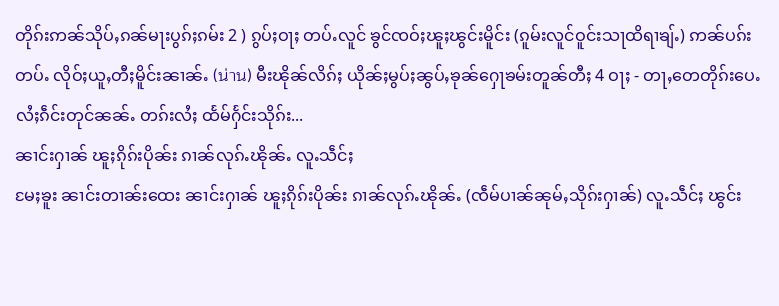တိုၵ်းဢၼ်သိုပ်ႇၵၼ်မႃးပွၵ်ႈၵမ်း 2 ) ၵွပ်ႈဝႃႈ တပ်ႉလူင် ၶွင်ၸဝ်ႈၽူႈၽွင်းမိူင်း (ၵူမ်းလူင်ဝူင်းသႃထိရၢၶျ်ႉ) ဢၼ်ပၵ်းတပ်ႉ လိုဝ်ႈယူႇတီႈမိူင်းၼၢၼ်ႉ (น่าน) မီးၽိုၼ်လိၵ်ႈ ယိုၼ်ႈမွပ်ႈၼွပ်ႇၶုၼ်ႁေႃၶမ်းတူၼ်တီႈ 4 ဝႃႈ - တႃႇတေတိုၵ်းပေႉလႆႈၵဵင်းတုင်ၼၼ်ႉ တၵ်းလႆႈ ထႅမ်ႁႅင်းသိုၵ်း...
ၼၢင်းႁၢၼ် ၽူႈၵိုၵ်းပိုၼ်း ၵၢၼ်လုၵ်ႉၽိုၼ်ႉ လူႉသဵင်ႈ
မႄႈၶူး ၼၢင်းတၢၼ်းထေး ၼၢင်းႁၢၼ် ၽူႈၵိုၵ်းပိုၼ်း ၵၢၼ်လုၵ်ႉၽိုၼ်ႉ (ၸဵမ်ပၢၼ်ၼုမ်ႇသိုၵ်းႁၢၼ်) လူႉသဵင်ႈ ၽွင်း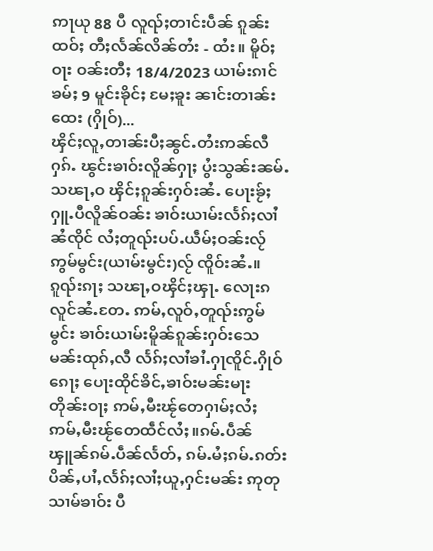ဢႃယု 88 ပီ လူၺ်ႈတၢင်းပဵၼ် ၵူၼ်းထဝ်ႈ တီႈလႅၼ်လိၼ်တႆး - ထႆး။ မိူဝ်ႈဝႃး ဝၼ်းတီႈ 18/4/2023 ယၢမ်းၵၢင်ၶမ်ႈ 9 မူင်းၶိုင်ႈ မႄႈၶူး ၼၢင်းတၢၼ်းထေး (ႁိုဝ်)...
ၾိင်ႈလူႇတၢၼ်းပီႈၼွင်ႉတႆးဢၼ်လီႁၵ်ႉ ၽွင်းၶၢဝ်းလိူၼ်ႁႃႈ ပွႆးသွၼ်းၼမ်ႉ
သၽႃႇဝ ၾိင်ႈၵူၼ်းႁဝ်းၼႆႉ ပေႃးၶႂ်ႈႁူႉပီလိူၼ်ဝၼ်း ၶၢဝ်းယၢမ်းလႅၵ်ႈလၢႆၼႆၸိုင် လႆႈတူၺ်းပပ်ႉယဵမ်ႈဝၼ်းလႂ် ဢွမ်မွင်း(ယၢမ်းမွင်း)လႂ် ၸိူဝ်းၼႆႉ။ၵူၺ်းၵႃႈ သၽႃႇဝၾိင်ႈၾႃႉ လေႃးၵလူင်ၼႆႉတႄႉ ဢမ်ႇလူဝ်ႇတူၺ်းဢွမ်မွင်း ၶၢဝ်းယၢမ်းမိူၼ်ၵူၼ်းႁဝ်းသေ မၼ်းထုၵ်ႇလီ လႅၵ်ႈလၢႆၶၢႆႉႁႃၸိူင်ႉႁိုဝ်ၵေႃႈ ပေႃးထိုင်ၶိင်ႇၶၢဝ်းမၼ်းမႃး တိုၼ်းဝႃႈ ဢမ်ႇမီးၽႂ်တေႁၢမ်ႈလႆႈ ဢမ်ႇမီးၽႂ်တေထဵင်လႆႈ။ၵမ်ႉပဵၼ်ၾူၼ်ၵမ်ႉပဵၼ်လႅတ်ႇ ၵမ်ႉမႆႈၵမ်ႉၵတ်း ပိၼ်ႇပၢႆႇလႅၵ်ႈလၢႆႈယူႇႁင်းမၼ်း ဢုတု သၢမ်ၶၢဝ်း ပီ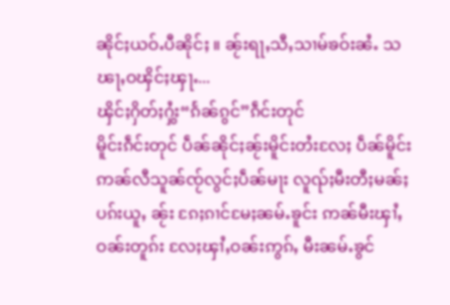ၼိုင်ႈယဝ်ႉပီၼိုင်ႈ ။ ၼႂ်းရႃႇသီႇသၢမ်ၶဝ်းၼႆႉ သၽႃႇဝၾိင်ႈၾႃႉ...
ၾိင်ႈႁိတ်ႈႁွႆး“ၵႅၼ်ၵွင်”ၵဵင်းတုင်
မိူင်းၵဵင်းတုင် ပဵၼ်ၼိုင်ႈၼႂ်းမိူင်းတႆးလႄႈ ပဵၼ်မိူင်းဢၼ်လီသူၼ်ၸႂ်လွင်ႈပဵၼ်မႃး လူၺ်ႈမီးတီႈမၼ်ႈပၵ်းယူႇ ၼႂ်း ၵႄႈၵၢင်မႄႈၼမ်ႉၶူင်း ဢၼ်မီးၾၢႆႇဝၼ်းတူၵ်း လႄႈၾၢႆႇဝၼ်းဢွၵ်ႇ မီးၼမ်ႉၶွင်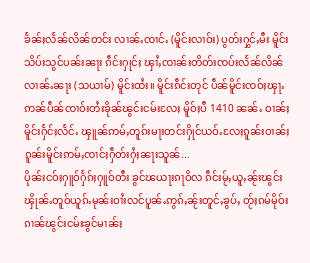ၶႅၼ်ႈလႅၼ်လိၼ်တင်း လၢၼ်ႉၸၢင်ႉ (မိူင်းလၢဝ်း) ပွတ်းႁွင်ႇမီး မိူင်းသိပ်းသွင်ပၼ်းၼႃး ၵဵင်းႁုင်ႈ ၾၢႆႇၸၢၼ်းတိတ်းၸပ်းလႅၼ်လိၼ် လၢၼ်ႉၼႃး (သယၢမ်) မိူင်းထႆး။ မိူင်းၵဵင်းတုင် ပဵၼ်မိူင်းၸဝ်ႈၾႃႉဢၼ်ပဵၼ်ၸၢဝ်းတႆးၶိုၼ်ၽွင်းငမ်းလႄႈ မိူဝ်ႈပီ 1410 ၼၼ်ႉ ဝၢၼ်ႈမိူင်းႁႅင်ႈလႅင်ႉ ၾူၼ်ဢမ်ႇတူၵ်းမႃးတင်းႁိုင်ယဝ်ႉလႄႈၵူၼ်းဝၢၼ်ႈၵူၼ်းမိူင်းဢမ်ႇၸၢင်ႈႁဵတ်းႁႆႈၼႃးသူၼ်...
ပိုၼ်းငဝ်ႈႁူဝ်ႁႅၵ်ႈႁူဝ်တီး ၶွင်ၽယႃးၵႃဝိလ ၵဵင်းမႂ်ႇယူႇၼႂ်းၽွင်းၾိုၼ်ႉတူဝ်ယူၵ်ႉမုၼ်းဝၢႆးလင်ပူၼ်ႉဢွၵ်ႇၼႂ်းတူင်ႇၶွပ်ႇ တႂ်ႈၵမ်မိုဝ်းၵၢၼ်ၽွင်းငမ်ႊၶွင်မၢၼ်ႈ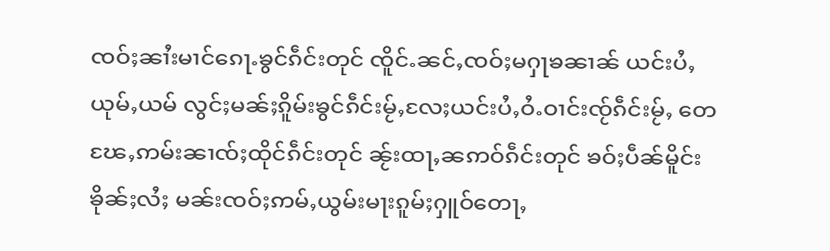ၸဝ်ႈၼၢႆးမၢင်ၵေႃႉၶွင်ၵဵင်းတုင် ၸိူင်ႉၼင်ႇၸဝ်ႈမႁႃၶၼၢၼ် ယင်းပႆႇယုမ်ႇယမ် လွင်ႈမၼ်ႈၵိူမ်းၶွင်ၵဵင်းမႂ်ႇလႄႈယင်းပႆႇဝႆႉဝၢင်းၸႂ်ၵဵင်းမႂ်ႇ တေၽႄႇဢမ်းၼၢၸ်ႈထိုင်ၵဵင်းတုင် ၼႂ်းထႃႇၼဢဝ်ၵဵင်းတုင် ၶဝ်ႈပဵၼ်မိူင်းၶိုၼ်ႈလႆႈ မၼ်းၸဝ်ႈဢမ်ႇယွမ်းမႃးၵူမ်ႈႁူဝ်တေႃႇ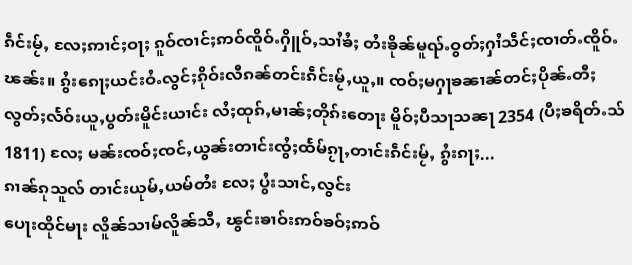ၵဵင်းမႂ်ႇ လႄႈဢၢင်ႈဝႃႈ ၵူဝ်ၸၢင်ႈဢဝ်ၸိူဝ်ႉႁိူဝ်ႇသၢႆၶႆႈ တႆးၶိုၼ်မူၺ်ႉဝွတ်ႈႁၢႆသဵင်ႈၸၢတ်ႉၸိူဝ်ႉၽၼ်း။ ၵွႆးၵေႃႈယင်းဝႆႉလွင်ႈၵိုဝ်းလီၵၼ်တင်းၵဵင်းမႂ်ႇယူႇ။ ၸဝ်ႈမႁႃၶၼၢၼ်တင်ႈပိုၼ်ႉတီႈလွတ်ႈလႅဝ်းယူႇပွတ်းမိူင်းယၢင်း လႆႈထုၵ်ႇမၢၼ်ႈတိုၵ်းတေႃး မိူဝ်ႈပီသႃသၼႃ 2354 (ပီႈၶရိတ်ႉသ် 1811) လႄႈ မၼ်းၸဝ်ႈၸင်ႇယွၼ်းတၢင်းၸွႆႈထႅမ်ၵႂႃႇတၢင်းၵဵင်းမႂ်ႇ ၵွႆးၵႃႈ...
ၵၢၼ်ၵုသူလ် တၢင်းယုမ်ႇယမ်တႆး လႄႈ ပွႆးသၢင်ႇလွင်း
ပေႃးထိုင်မႃး လိူၼ်သၢမ်လိူၼ်သီႇ ၽွင်းၶၢဝ်းဢဝ်ၶဝ်ႈဢဝ်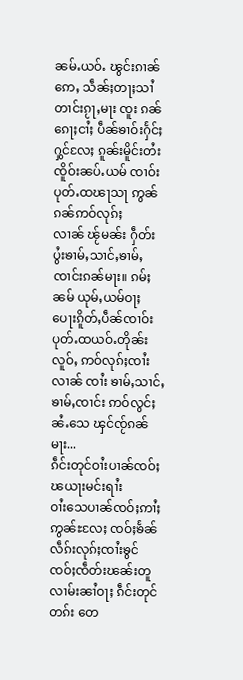ၼမ်ႉယဝ်ႉ ၽွင်းၵၢၼ်ဢေႇ သဵၼ်ႈတႃႈသၢႆတၢင်းၵႂႃႇမႃး ၸူး ၵၼ် ၵေႃႈငၢႆႈ ပဵၼ်ၶၢဝ်းႁႅင်ႈႁွင်လႄႈ ၵူၼ်းမိူင်းတႆး ၸိူဝ်းၼပ်ႉယမ် ၸၢဝ်းပုတ်ႉထၽႃသႃ ဢွၼ်ၵၼ်ဢဝ်လုၵ်ႈလၢၼ် ၽႂ်မၼ်း ႁဵတ်းပွႆးၶၢမ်ႇသၢင်ႇၶၢမ်ႇၸၢင်းၵၼ်မႃး။ ၵမ်ႈၼမ် ယုမ်ႇယမ်ဝႃႈ ပေႃးၵိူတ်ႇပဵၼ်ၸၢဝ်းပုတ်ႉထယဝ်ႉတိုၼ်းလူဝ်ႇ ဢဝ်လုၵ်ႈၸၢႆး လၢၼ် ၸၢႆး ၶၢမ်ႇသၢင်ႇၶၢမ်ႇၸၢင်း ဢဝ်လွင်ႈၼႆႉသေ ၾင်ၸႂ်ၵၼ်မႃး...
ၵဵင်းတုင်ဝၢႆးပၢၼ်ၸဝ်ႈၽယႃးမင်းရၢႆး
ဝၢႆးသေပၢၼ်ၸဝ်ႈဢၢႆႈဢွၼ်ႊလႄႈ ၸဝ်ႈၶႅၼ်လဵၵ်းလုၵ်ႈၸၢႆးၶွင်ၸဝ်ႈၸဵတ်းၽၼ်းတူလၢမ်းၼၢႆဝႃႈ ၵဵင်းတုင်တၵ်း တေ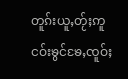တူၵ်းယူႇတႂ်ႈဢူငဝ်းၶွင်ၶႄႇၸူဝ်ႈ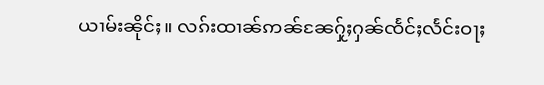ယၢမ်းၼိုင်ႈ။ လၵ်းထၢၼ်ဢၼ်ၼႄႁႂ်ႈႁၼ်ၸႅင်ႈလႅင်းဝႃႈ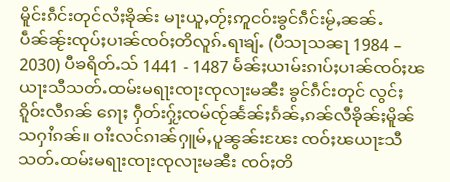မိူင်းၵဵင်းတုင်လႆႈၶိုၼ်း မႃးယူႇတႂ်ႈဢူငဝ်းၶွင်ၵဵင်းမႂ်ႇၼၼ်ႉ ပဵၼ်ၼႂ်းၸုပ်ႈပၢၼ်ၸဝ်ႈတိလူၵ်ႉရၢၶျ်ႉ (ပီသႃသၼႃ 1984 – 2030) ပီၶရိတ်ႉသ် 1441 - 1487 မႅၼ်ႈယၢမ်းၵၢပ်ႈပၢၼ်ၸဝ်ႈၽယႃးသီသတ်ႉထမ်းမရႃးၸႃးၸုလႃးမၼီး ၶွင်ၵဵင်းတုင် လွင်ႈၵိူဝ်းလီၵၼ် ၵေႃႈ ႁဵတ်းႁႂ်ႈၸမ်ၸႂ်ၼႅၼ်ႈၵႅၼ်ႇၵၼ်လီၶိုၼ်ႈမိူၼ်သႁၢႆၵၼ်။ ဝၢႆးလင်ၵၢၼ်ႁူမ်ႇပူၼွၼ်းၽႄး ၸဝ်ႈၽယႃႊသီသတ်ႉထမ်းမရႃးၸႃးၸုလႃးမၼီး ၸဝ်ႈတိ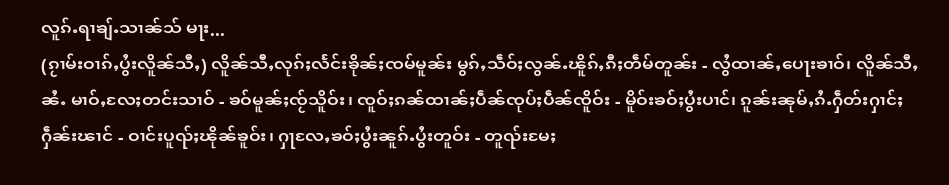လူၵ်ႉရၢၶျ်ႉသၢၼ်သ် မႃး...
(ၵႂၢမ်းဝၢၵ်ႇပွႆးလိူၼ်သီႇ) လိူၼ်သီႇလုၵ်ႈလႅင်းၶိုၼ်ႈၸမ်မူၼ်း မွၵ်ႇသဵဝ်ႈလွၼ်ႉၽိူၵ်ႇၵီႈတဵမ်တူၼ်း - လွႆထၢၼ်ႇပေႃးၶၢဝ်၊ လိူၼ်သီႇၼႆႉ မၢဝ်ႇလႄႈတင်းသၢဝ် - ၶဝ်မူၼ်ႈၸႂ်သိူဝ်း၊ ၸူဝ်ႈၵၼ်ထၢၼ်ႈပဵၼ်ၸုပ်ႈပဵၼ်ၸိူဝ်း - မိူဝ်းၶဝ်ႈပွႆးပၢင်၊ ၵူၼ်းၼုမ်ႇၵႆႉႁဵတ်းႁၢင်ႈႁဵၼ်းၽၢင် - ဝၢင်းပူၺ်ႈၽိုၼ်ၶူဝ်း၊ ႁႃလႄႇၶဝ်ႈပွႆးၼူၵ်ႉပွႆးတူဝ်း - တူၺ်းမႄႈ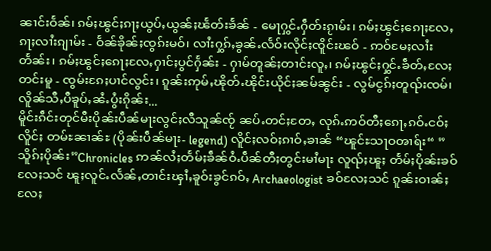ၼၢင်းဝႅၼ်၊ ၵမ်ႈၽွင်ႈၵႃႈယွပ်ႇယွၼ်ႈၽႅတ်းၶႅၼ် - မေႃႁွင်ႉႁဵတ်းၵႂၢမ်း၊ ၵမ်ႈၽွင်ႈၵေႃႈလႄႇၵႃႈလၢႆးၵျၢမ်း - ဝႅၼ်ၶိုၼ်ႈၸွၵ်းမဝ်၊ လၢႆးႁွၵ်ႇၶွၼ်ႉလႅဝ်းလိုင်ႈၸိူင်းၽဝ် - ဢဝ်မႄႈလၢႆးတႅၼ်း၊ ၵမ်ႈၽွင်ႈၵေႃႈလႄႇႁၢင်ႈပွင်ႁႅၼ်း - ႁၢမ်တူၼ်ႈတၢင်းလူႇ၊ ၵမ်ႈၽွင်ႈႁွင်ႉၶဵတ်ႇလႄႈတင်းမူ - ၸွမ်းၵႄႈပၢင်လွင်း၊ ၵူၼ်းဢုမ်ႇၽိုတ်ႉၽိုင်းယိုင်ႈၼမ်ၼွင်း - လွမ်ငွၵ်ႈတူၺ်းၸမ်၊ လိူၼ်သီႇပီၶူပ်ႇၼႆႉပွႆးၵိုၼ်း...
မိူင်းၵဵင်းတုင်မီးပိုၼ်းပဵၼ်မႃးလွင်ႈလီသူၼ်ၸႂ် ၼပ်ႉတင်ႈတႄႇ လုၵ်ႉဢဝ်တီႈၵေႃႇၵဝ်ႉငဝ်ႈလိူင်ႈ တမ်ႊၼၢၼ်ႊ (ပိုၼ်းပဵၼ်မႃး- legend) လိူင်ႈလဝ်ႈၵၢဝ်ႇၶၢၼ် “ၽူင်ႊသႃဝၻၢရ်း“ ”သိူၵ်ႈပိုၼ်း”Chronicles ဢၼ်လႆႈတႅမ်ႈၶဵၼ်ဝႆႉပဵၼ်တီႈတွင်းမၢႆမႃး လူၺ်ႈၽူႈ တႅမ်ႈပိုၼ်းၶဝ်လႄႈသင် ၽူႈလူင်ႉလႅၼ်ႇတၢင်းၾၢႆႇၶူဝ်းၶွင်ၵဝ်ႇ Archaeologist ၶဝ်လႄႈသင် ၵူၼ်းဝၢၼ်ႈလႄႈ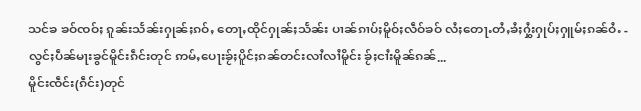သင်ၶ ၶဝ်ၸဝ်ႈ ၵူၼ်းသႅၼ်းႁုၼ်ႈၵဝ်ႇ တေႃႇထိုင်ႁုၼ်ႈသႅၼ်း ပၢၼ်ၵၢပ်ႈမိူဝ်ႈလဵဝ်ၶဝ် လႆႈတေႃႉတႆႇၶႆႈႁွႆးႁုပ်ႈႁူမ်ႈၵၼ်ဝႆႉ - လွင်ႈပဵၼ်မႃးၶွင်မိူင်းၵဵင်းတုင် ဢမ်ႇပေႃးၶႂ်ႈပိူင်ႈၵၼ်တင်းလၢႆလၢႆမိူင်း ၶႂ်ႈငၢႆးမိူၼ်ၵၼ်...
မိူင်းၸဵင်း(ၵဵင်း)တုင်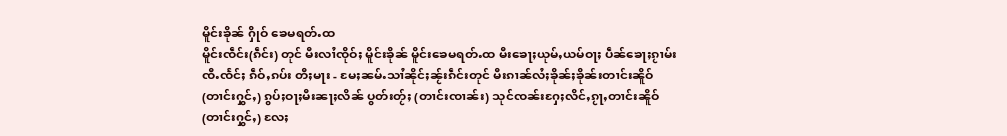မိူင်းၶိုၼ် ႁိုဝ် ၶေမရတ်ႉထ
မိူင်းၸဵင်း(ၵဵင်း) တုင် မီးလၢႆၸိုဝ်ႈ မိူင်းၶိုၼ် မိူင်းၶေမရတ်ႉထ မီးၶေႃႈယုမ်ႇယမ်ဝႃႈ ပဵၼ်ၶေႃႈၵႂၢမ်းၸီႉၸႅင်ႈ ၵဵဝ်ႇၵပ်း တီႈမႃး - မႄႈၼမ်ႉသၢႆၼိုင်ႈၼႂ်းၵဵင်းတုင် မီးၵၢၼ်လႆႈၶိုၼ်ႈၶိုၼ်းတၢင်းၼိူဝ်(တၢင်းႁွင်ႇ) ၵွပ်ႈဝႃႈမီးၼႃႈလိၼ် ပွတ်းတႂ်ႈ (တၢင်းၸၢၼ်း) သုင်ၸၼ်းႁႄႈလိင်ႇၵႂႃႇတၢင်းၼိူဝ်(တၢင်းႁွင်ႇ) လႄႈ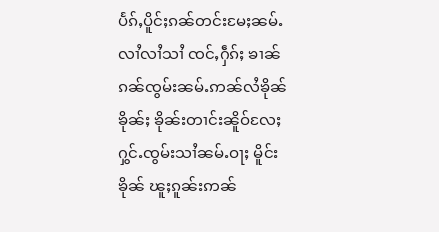ပႅၵ်ႇပိူင်ႈၵၼ်တင်းမႄႈၼမ်ႉလၢႆလၢႆသၢႆ ၸင်ႇႁဵၵ်ႈ ၶၢၼ်ၵၼ်ၸွမ်းၼမ်ႉဢၼ်လႆၶိုၼ်ၶိုၼ်ႈ ၶိုၼ်းတၢင်းၼိူဝ်လႄႈႁွင်ႉၸွမ်းသၢႆၼမ်ႉဝႃႈ မိူင်းၶိုၼ် ၽူႈၵူၼ်းဢၼ်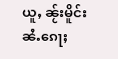ယူႇ ၼႂ်းမိူင်းၼႆႉၵေႃႈ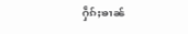ႁဵၵ်ႈၶၢၼ်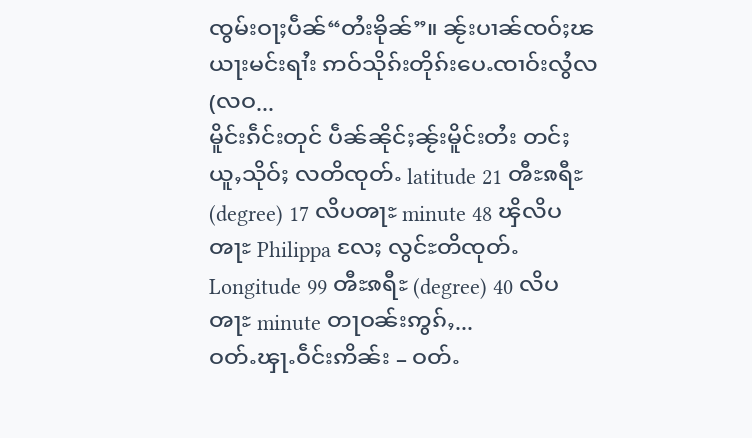ၸွမ်းဝႃႈပဵၼ်“တႆးၶိုၼ်”။ ၼႂ်းပၢၼ်ၸဝ်ႈၽယႃးမင်းရၢႆး ဢဝ်သိုၵ်းတိုၵ်းပေႉၸၢဝ်းလွႆလ(လဝ...
မိူင်းၵဵင်းတုင် ပဵၼ်ၼိုင်ႈၼႂ်းမိူင်းတႆး တင်ႈယူႇသိုဝ်ႈ လတိၸုတ်ႉ latitude 21 ၻီႊၷရီႊ (degree) 17 လိပၻႃႊ minute 48 ၾိလိပၻႃႊ Philippa လႄႈ လွင်ႊတိၸုတ်ႉ Longitude 99 ၻီႊၷရီႊ (degree) 40 လိပၻႃႊ minute တႃဝၼ်းဢွၵ်ႇ...
ဝတ်ႉၾႃႉဝဵင်းဢိၼ်း – ဝတ်ႉ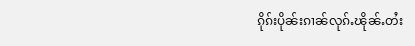ၵိုၵ်းပိုၼ်းၵၢၼ်လုၵ်ႉၽိုၼ်ႉတႆး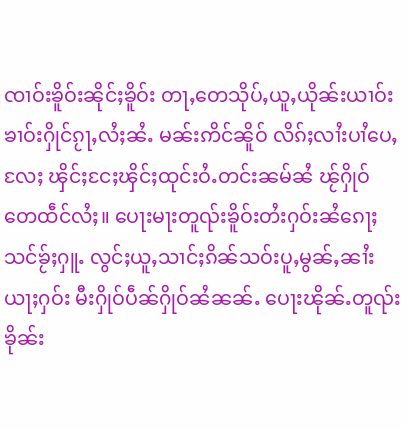ၸၢဝ်းၶိူဝ်းၼိုင်ႈၶိူဝ်း တႃႇတေသိုပ်ႇယူႇယိုၼ်းယၢဝ်းၶၢဝ်းႁိုင်ၵႂႃႇလႆႈၼႆႉ မၼ်းဢိင်ၼိူဝ် လိၵ်ႈလၢႆးပၢႆပေႇ လႄႈ ၾိင်ႈငႄႈၾိင်ႈထုင်းဝႆႉတင်းၼမ်ၼႆ ၽႂ်ႁိုဝ်တေထဵင်လႆႈ။ ပေႃးမႃးတူၺ်းၶိူဝ်းတႆးႁဝ်းၼႆၵေႃႈ သင်ၶႂ်ႈႁူႉ လွင်ႈယူႇသၢင်ႈၵိၼ်သဝ်းပူႇမွၼ်ႇၼၢႆးယႃႈႁဝ်း မီးႁိုဝ်ပဵၼ်ႁိုဝ်ၼႆၼၼ်ႉ ပေႃးၽိုၼ်ႉတူၺ်းၶိုၼ်း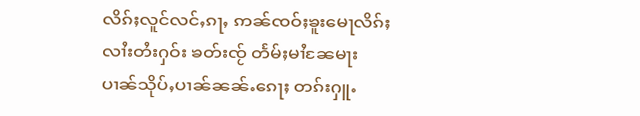လိၵ်ႈလူင်လင်ႇၵႃႇ ဢၼ်ၸဝ်ႈၶူးမေႃလိၵ်ႈလၢႆးတႆးႁဝ်း ၶတ်းၸႂ် တႅမ်ႈမၢႆၼႄမႃးပၢၼ်သိုပ်ႇပၢၼ်ၼၼ်ႉၵေႃႈ တၵ်းႁူႉ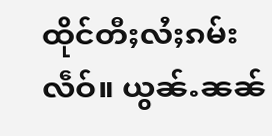ထိုင်တီႈလႆႈၵမ်းလဵဝ်။ ယွၼ်ႉၼၼ်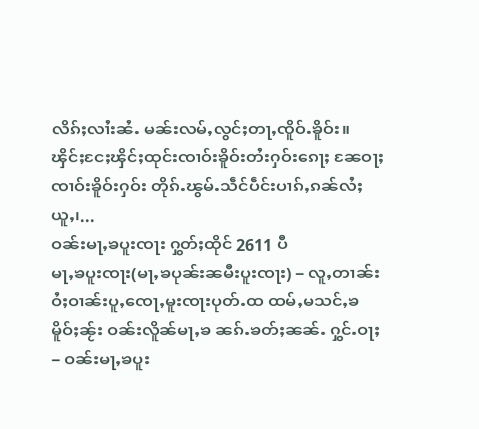လိၵ်ႈလၢႆးၼႆႉ မၼ်းလမ်ႇလွင်ႈတႃႇၸိူဝ်ႉၶိူဝ်း။ ၾိင်ႈငႄႈၾိင်ႈထုင်းၸၢဝ်းၶိူဝ်းတႆးႁဝ်းၵေႃႈ ၼႄဝႃႈ ၸၢဝ်းၶိူဝ်းႁဝ်း တိုၵ်ႉၽွမ်ႉသဵင်ပဵင်းပၢၵ်ႇၵၼ်လႆႈယူႇ၊...
ဝၼ်းမႃႇၶပူးၸႃး ႁွတ်ႈထိုင် 2611 ပီ
မႃႇၶပူးၸႃး(မႃႇၶပုၼ်းၼမီးပူးၸႃး) − လူႇတၢၼ်းဝႆႈဝၢၼ်းပူႇၸေႃႇမူးၸႃးပုတ်ႉထ ထမ်ႇမသင်ႇၶမိူဝ်ႈၼႂ်း ဝၼ်းလိူၼ်မႃႇၶ ၼၵ်ႉၶတ်ႈၼၼ်ႉ ႁွင်ႉဝႃႈ− ဝၼ်းမႃႇၶပူး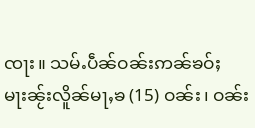ၸႃး။ သမ်ႉပဵၼ်ဝၼ်းဢၼ်ၶဝ်ႈမႃးၼႂ်းလိူၼ်မႃႇၶ (15) ဝၼ်း၊ ဝၼ်း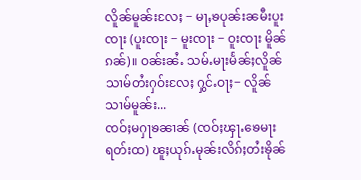လိူၼ်မူၼ်းလႄႈ − မႃႇၶပုၼ်းၼမီးပူးၸႃး (ပူးၸႃး − မူးၸႃး − ဝူးၸႃး မိူၼ်ၵၼ်)။ ဝၼ်းၼႆႉ သမ်ႉမႃးမႅၼ်ႈလိူၼ်သၢမ်တႆးႁဝ်းလႄႈ ႁွင်ႉဝႃႈ− လိူၼ်သၢမ်မူၼ်း...
ၸဝ်ႈမႁႃၶၼၢၼ် (ၸဝ်ႈၾႃႉၶေမႃးရတ်းထ) ၽူႈယုၵ်ႉမုၼ်းလိၵ်ႈတႆးၶိုၼ်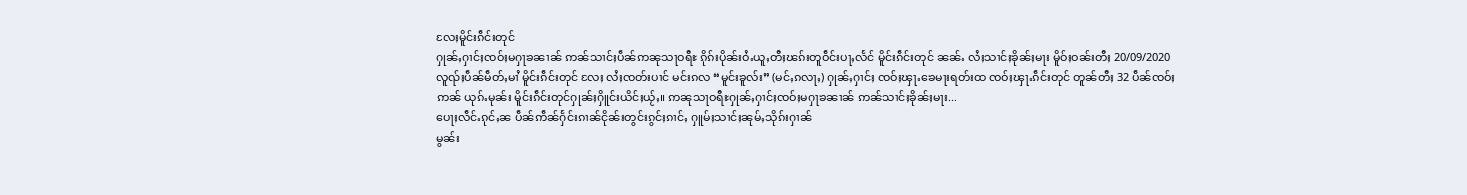လႄႈမိူင်းၵဵင်းတုင်
ႁုၼ်ႇႁၢင်ႈၸဝ်ႈမႁႃၶၼၢၼ် ဢၼ်သၢင်ႈပဵၼ်ဢၼုသႃဝရီႊ ၵိုၵ်းပိုၼ်းဝႆႉယူႇတီႈၽၵ်းတူဝဵင်းပႃႇလႅင် မိူင်းၵဵင်းတုင် ၼၼ်ႉ လႆႈသၢင်ႈၶိုၼ်ႈမႃး မိူဝ်ႈဝၼ်းတီႈ 20/09/2020 လူၺ်ႈပဵၼ်မဵတ်ႇမၢႆ မိူင်းၵဵင်းတုင် လႄႈ လႆႈၸတ်းပၢင် မင်းၵလ “မူင်းၶူလ်း” (မင်ႇၵလႃႇ) ႁုၼ်ႇႁၢင်ႈ ၸဝ်ႈၾႃႉၶေမႃးရတ်းထ ၸဝ်ႈၾႃႉၵဵင်းတုင် တူၼ်တီႈ 32 ပဵၼ်ၸဝ်ႈဢၼ် ယုၵ်ႉမုၼ်း မိူင်းၵဵင်းတုင်ႁုၼ်ႈႁိူင်းယိင်ႈယႂ်ႇ။ ဢၼုသႃဝရီႊႁုၼ်ႇႁၢင်ႈၸဝ်ႈမႁႃၶၼၢၼ် ဢၼ်သၢင်ႈၶိုၼ်ႈမႃး...
ပေႃႈလဵင်ႉၵုင်ႇၼ ပဵၼ်ဢဵၼ်ႁႅင်းၵၢၼ်ငိုၼ်းတွင်းၵွင်ႈၵၢင်ႇ ႁူမ်ႈသၢင်ႈၼုမ်ႇသိုၵ်းႁၢၼ်
မွၼ်း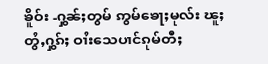ၶိူဝ်း -ႁွၼ်ႈတွမ် ဢွမ်ၶေႃႈမုလ်း ၽူႈတွႆႇႁွၵ်ႈ ဝၢႆးသေပၢင်ၵုမ်တီႈ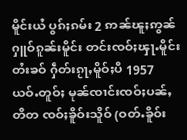မိူင်းယႆ ပွၵ်ႈၵမ်း 2 ဢၼ်ၽူႈဢွၼ်ႁူဝ်ၵူၼ်းမိူင်း တင်းၸဝ်ႈၾႃႉမိူင်းတႆးၶဝ် ႁဵတ်းၵႂႃႇမိူဝ်ႈပီ 1957 ယဝ်ႉတူဝ်ႈ မုၼ်ၸၢင်းၸဝ်ႈပၼ်ႇတိတ ၸဝ်ႈၶိူဝ်းသိူဝ် (ဝတ်ႉၶိူဝ်း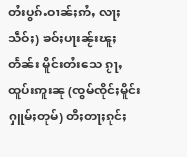တႆးပွၵ်ႉဝၢၼ်ႈဢႆႇ လႃႈသဵဝ်ႈ) ၶဝ်ႈပႃးၼႂ်းၽူႈတႅၼ်း မိူင်းတႆးသေ ၵႂႃႇထူပ်းဢူးၼု (ၸွမ်ၸိုင်ႈမိူင်းႁူမ်ႈတုမ်) တီႈတႃႈၵုင်ႈ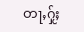တႃႇႁႂ်ႈ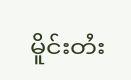မိူင်းတႆး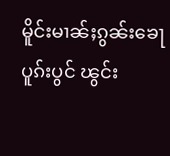မိူင်းမၢၼ်ႈၵွၼ်းၶေႃ ပူၵ်းပွင် ၽွင်း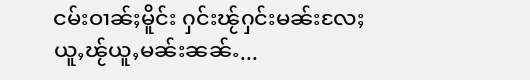ငမ်းဝၢၼ်ႈမိူင်း ႁင်းၽႂ်ႁင်းမၼ်းလႄႈယူႇၽႂ်ယူႇမၼ်းၼၼ်ႉ...